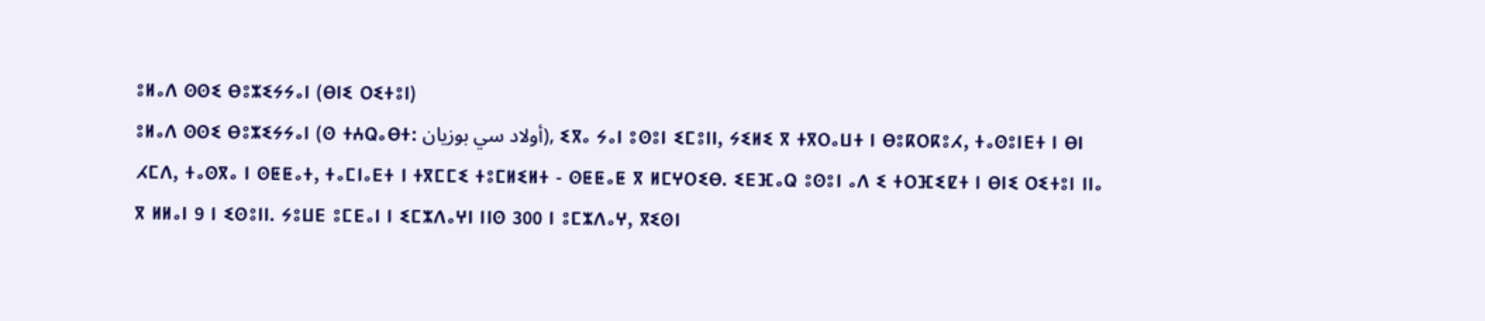ⵓⵍⴰⴷ ⵙⵙⵉ ⴱⵓⵣⵉⵢⵢⴰⵏ (ⴱⵏⵉ ⵔⵉⵜⵓⵏ)
ⵓⵍⴰⴷ ⵙⵙⵉ ⴱⵓⵣⵉⵢⵢⴰⵏ (ⵙ ⵜⵄⵕⴰⴱⵜ: أولاد سي بوزيان), ⵉⴳⴰ ⵢⴰⵏ ⵓⵙⵓⵏ ⵉⵎⵓⵏⵏ, ⵢⵉⵍⵉ ⴳ ⵜⴳⵔⴰⵡⵜ ⵏ ⴱⵓⴽⵔⴽⵓⵃ, ⵜⴰⵙⵓⵏⴹⵜ ⵏ ⴱⵏ ⵃⵎⴷ, ⵜⴰⵙⴳⴰ ⵏ ⵙⵟⵟⴰⵜ, ⵜⴰⵎⵏⴰⴹⵜ ⵏ ⵜⴳⵎⵎⵉ ⵜⵓⵎⵍⵉⵍⵜ - ⵙⵟⵟⴰⵟ ⴳ ⵍⵎⵖⵔⵉⴱ. ⵉⴹⴼⴰⵕ ⵓⵙⵓⵏ ⴰⴷ ⵉ ⵜⵔⴼⵉⵇⵜ ⵏ ⴱⵏⵉ ⵔⵉⵜⵓⵏ ⵏⵏⴰ ⴳ ⵍⵍⴰⵏ 9 ⵏ ⵉⵙⵓⵏⵏ. ⵢⵓⵡⴹ ⵓⵎⴹⴰⵏ ⵏ ⵉⵎⵣⴷⴰⵖⵏ ⵏⵏⵙ 300 ⵏ ⵓⵎⵣⴷⴰⵖ, ⴳⵉⵙⵏ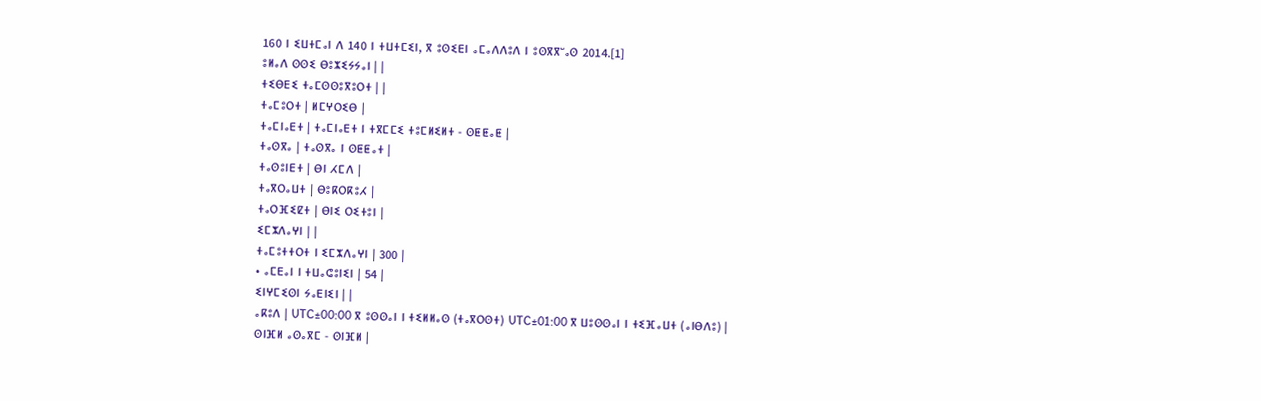160 ⵏ ⵉⵡⵜⵎⴰⵏ ⴷ 140 ⵏ ⵜⵡⵜⵎⵉⵏ, ⴳ ⵓⵙⵉⴹⵏ ⴰⵎⴰⴷⴷⵓⴷ ⵏ ⵓⵙⴳⴳⵯⴰⵙ 2014.[1]
ⵓⵍⴰⴷ ⵙⵙⵉ ⴱⵓⵣⵉⵢⵢⴰⵏ | |
ⵜⵉⴱⴹⵉ ⵜⴰⵎⵙⵙⵓⴳⵓⵔⵜ | |
ⵜⴰⵎⵓⵔⵜ | ⵍⵎⵖⵔⵉⴱ |
ⵜⴰⵎⵏⴰⴹⵜ | ⵜⴰⵎⵏⴰⴹⵜ ⵏ ⵜⴳⵎⵎⵉ ⵜⵓⵎⵍⵉⵍⵜ - ⵙⵟⵟⴰⵟ |
ⵜⴰⵙⴳⴰ | ⵜⴰⵙⴳⴰ ⵏ ⵙⵟⵟⴰⵜ |
ⵜⴰⵙⵓⵏⴹⵜ | ⴱⵏ ⵃⵎⴷ |
ⵜⴰⴳⵔⴰⵡⵜ | ⴱⵓⴽⵔⴽⵓⵃ |
ⵜⴰⵔⴼⵉⵇⵜ | ⴱⵏⵉ ⵔⵉⵜⵓⵏ |
ⵉⵎⵣⴷⴰⵖⵏ | |
ⵜⴰⵎⵓⵜⵜⵔⵜ ⵏ ⵉⵎⵣⴷⴰⵖⵏ | 300 |
• ⴰⵎⴹⴰⵏ ⵏ ⵜⵡⴰⵛⵓⵏⵉⵏ | 54 |
ⵉⵏⵖⵎⵉⵙⵏ ⵢⴰⴹⵏⵉⵏ | |
ⴰⴽⵓⴷ | UTC±00:00 ⴳ ⵓⵙⵙⴰⵏ ⵏ ⵜⵉⵍⵍⴰⵙ (ⵜⴰⴳⵔⵙⵜ) UTC±01:00 ⴳ ⵡⵓⵙⵙⴰⵏ ⵏ ⵜⵉⴼⴰⵡⵜ (ⴰⵏⴱⴷⵓ) |
ⵙⵏⴼⵍ ⴰⵙⴰⴳⵎ - ⵙⵏⴼⵍ |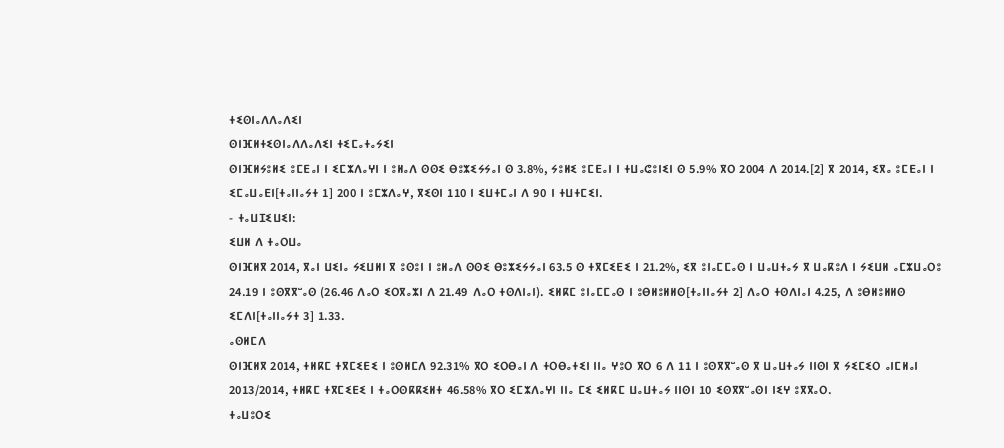ⵜⵉⵙⵏⴰⴷⴷⴰⴷⵉⵏ
ⵙⵏⴼⵍⵜⵉⵙⵏⴰⴷⴷⴰⴷⵉⵏ ⵜⵉⵎⴰⵜⴰⵢⵉⵏ
ⵙⵏⴼⵍⵢⵓⵍⵉ ⵓⵎⴹⴰⵏ ⵏ ⵉⵎⵣⴷⴰⵖⵏ ⵏ ⵓⵍⴰⴷ ⵙⵙⵉ ⴱⵓⵣⵉⵢⵢⴰⵏ ⵙ 3.8%, ⵢⵓⵍⵉ ⵓⵎⴹⴰⵏ ⵏ ⵜⵡⴰⵛⵓⵏⵉⵏ ⵙ 5.9% ⴳⵔ 2004 ⴷ 2014.[2] ⴳ 2014, ⵉⴳⴰ ⵓⵎⴹⴰⵏ ⵏ ⵉⵎⴰⵡⴰⴹⵏ[ⵜⴰⵏⵏⴰⵢⵜ 1] 200 ⵏ ⵓⵎⵣⴷⴰⵖ, ⴳⵉⵙⵏ 110 ⵏ ⵉⵡⵜⵎⴰⵏ ⴷ 90 ⵏ ⵜⵡⵜⵎⵉⵏ.
- ⵜⴰⵡⵊⵉⵡⵉⵏ:
ⵉⵡⵍ ⴷ ⵜⴰⵔⵡⴰ
ⵙⵏⴼⵍⴳ 2014, ⴳⴰⵏ ⵡⵉⵏⴰ ⵢⵉⵡⵍⵏ ⴳ ⵓⵙⵓⵏ ⵏ ⵓⵍⴰⴷ ⵙⵙⵉ ⴱⵓⵣⵉⵢⵢⴰⵏ 63.5 ⵙ ⵜⴳⵎⵉⴹⵉ ⵏ 21.2%, ⵉⴳ ⵓⵏⴰⵎⵎⴰⵙ ⵏ ⵡⴰⵡⵜⴰⵢ ⴳ ⵡⴰⴽⵓⴷ ⵏ ⵢⵉⵡⵍ ⴰⵎⵣⵡⴰⵔⵓ 24.19 ⵏ ⵓⵙⴳⴳⵯⴰⵙ (26.46 ⴷⴰⵔ ⵉⵔⴳⴰⵣⵏ ⴷ 21.49 ⴷⴰⵔ ⵜⵙⴷⵏⴰⵏ). ⵉⵍⴽⵎ ⵓⵏⴰⵎⵎⴰⵙ ⵏ ⵓⴱⵍⵓⵍⵍⵙ[ⵜⴰⵏⵏⴰⵢⵜ 2] ⴷⴰⵔ ⵜⵙⴷⵏⴰⵏ 4.25, ⴷ ⵓⴱⵍⵓⵍⵍⵙ ⵉⵎⴷⵏ[ⵜⴰⵏⵏⴰⵢⵜ 3] 1.33.
ⴰⵙⵍⵎⴷ
ⵙⵏⴼⵍⴳ 2014, ⵜⵍⴽⵎ ⵜⴳⵎⵉⴹⵉ ⵏ ⵓⵙⵍⵎⴷ 92.31% ⴳⵔ ⵉⵔⴱⴰⵏ ⴷ ⵜⵔⴱⴰⵜⵉⵏ ⵏⵏⴰ ⵖⵓⵔ ⴳⵔ 6 ⴷ 11 ⵏ ⵓⵙⴳⴳⵯⴰⵙ ⴳ ⵡⴰⵡⵜⴰⵢ ⵏⵏⵙⵏ ⴳ ⵢⵉⵎⵉⵔ ⴰⵏⵎⵍⴰⵏ 2013/2014, ⵜⵍⴽⵎ ⵜⴳⵎⵉⴹⵉ ⵏ ⵜⴰⵔⵙⴽⴽⵉⵍⵜ 46.58% ⴳⵔ ⵉⵎⵣⴷⴰⵖⵏ ⵏⵏⴰ ⵎⵉ ⵉⵍⴽⵎ ⵡⴰⵡⵜⴰⵢ ⵏⵏⵙⵏ 10 ⵉⵙⴳⴳⵯⴰⵙⵏ ⵏⵉⵖ ⵓⴳⴳⴰⵔ.
ⵜⴰⵡⵓⵔⵉ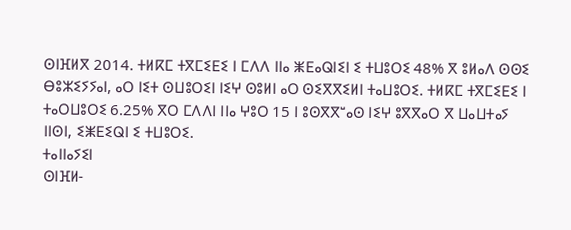ⵙⵏⴼⵍⴳ 2014. ⵜⵍⴽⵎ ⵜⴳⵎⵉⴹⵉ ⵏ ⵎⴷⴷ ⵏⵏⴰ ⵥⴹⴰⵕⵏⵉⵏ ⵉ ⵜⵡⵓⵔⵉ 48% ⴳ ⵓⵍⴰⴷ ⵙⵙⵉ ⴱⵓⵣⵉⵢⵢⴰⵏ, ⴰⵔ ⵏⵉⵜ ⵙⵡⵓⵔⵉⵏ ⵏⵉⵖ ⵙⵓⵍⵏ ⴰⵔ ⵙⵉⴳⴳⵉⵍⵏ ⵜⴰⵡⵓⵔⵉ. ⵜⵍⴽⵎ ⵜⴳⵎⵉⴹⵉ ⵏ ⵜⴰⵔⵡⵓⵔⵉ 6.25% ⴳⵔ ⵎⴷⴷⵏ ⵏⵏⴰ ⵖⵓⵔ 15 ⵏ ⵓⵙⴳⴳⵯⴰⵙ ⵏⵉⵖ ⵓⴳⴳⴰⵔ ⴳ ⵡⴰⵡⵜⴰⵢ ⵏⵏⵙⵏ, ⵉⵥⴹⵉⵕⵏ ⵉ ⵜⵡⵓⵔⵉ.
ⵜⴰⵏⵏⴰⵢⵉⵏ
ⵙⵏⴼⵍ-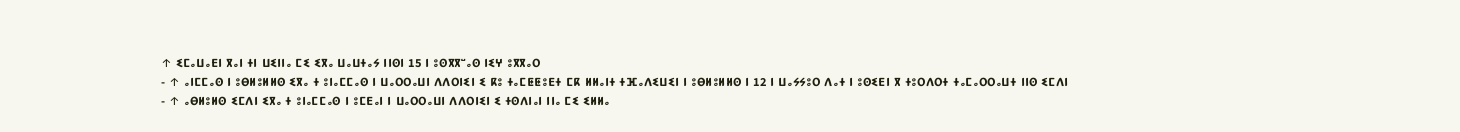↑ ⵉⵎⴰⵡⴰⴹⵏ ⴳⴰⵏ ⵜⵏ ⵡⵉⵏⵏⴰ ⵎⵉ ⵉⴳⴰ ⵡⴰⵡⵜⴰⵢ ⵏⵏⵙⵏ 15 ⵏ ⵓⵙⴳⴳⵯⴰⵙ ⵏⵉⵖ ⵓⴳⴳⴰⵔ
- ↑ ⴰⵏⵎⵎⴰⵙ ⵏ ⵓⴱⵍⵓⵍⵍⵙ ⵉⴳⴰ ⵜ ⵓⵏⴰⵎⵎⴰⵙ ⵏ ⵡⴰⵔⵔⴰⵡⵏ ⴷⴷⵔⵏⵉⵏ ⵉ ⴽⵓ ⵜⴰⵎⵟⵟⵓⴹⵜ ⵎⴽ ⵍⵍⴰⵏⵜ ⵜⴼⴰⴷⵉⵡⵉⵏ ⵏ ⵓⴱⵍⵓⵍⵍⵙ ⵏ 12 ⵏ ⵡⴰⵢⵢⵓⵔ ⴷⴰⵜ ⵏ ⵓⵙⵉⴹⵏ ⴳ ⵜⵓⵔⴷⵔⵜ ⵜⴰⵎⴰⵔⵔⴰⵡⵜ ⵏⵏⵙ ⵉⵎⴷⵏ
- ↑ ⴰⴱⵍⵓⵍⵙ ⵉⵎⴷⵏ ⵉⴳⴰ ⵜ ⵓⵏⴰⵎⵎⴰⵙ ⵏ ⵓⵎⴹⴰⵏ ⵏ ⵡⴰⵔⵔⴰⵡⵏ ⴷⴷⵔⵏⵉⵏ ⵉ ⵜⵙⴷⵏⴰⵏ ⵏⵏⴰ ⵎⵉ ⵉⵍⵍⴰ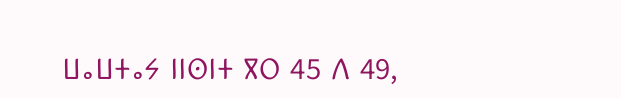ⵡⴰⵡⵜⴰⵢ ⵏⵏⵙⵏⵜ ⴳⵔ 45 ⴷ 49,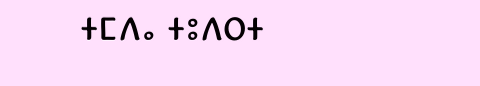ⵜⵎⴷⴰ ⵜⵓⴷⵔⵜ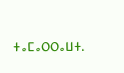ⵜⴰⵎⴰⵔⵔⴰⵡⵜ.